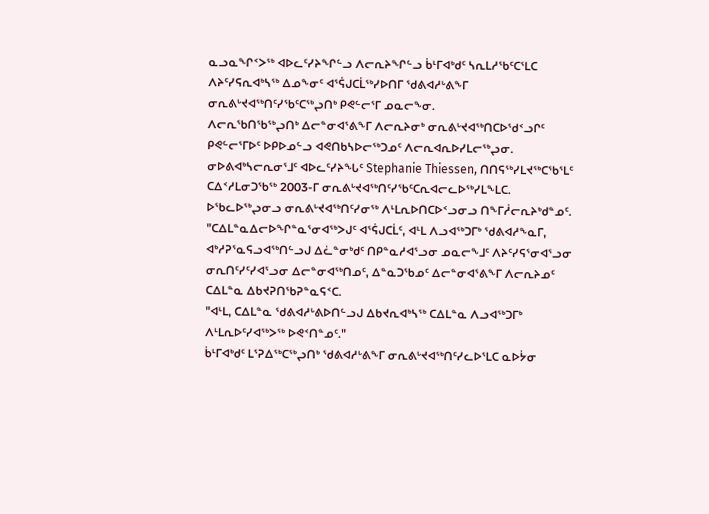ᓇᓗᓇᖏᑉᐳᖅ ᐊᐅᓚᑦᓯᔨᖏᓪᓗ ᐱᓕᕆᔨᖏᓪᓗ ᑳᒻᒥᐊᒃᑯᑦ ᓴᕆᒪᓱᖃᑦᑕᕐᒪᑕ ᐱᔨᑦᓯᕋᕆᐊᒃᓴᖅ ᐃᓄᖕᓂᑦ ᐊᕐᕌᒍᑕᒫᖅᓯᐅᑎᒥ ᖁᕕᐊᓱᒡᕕᖕᒥ ᓂᕆᕕᒡᔪᐊᖅᑎᑦᓯᖃᑦᑕᖅᖢᑎᒃ ᑭᕙᓪᓕᕐᒥ ᓄᓇᓕᖕᓂ.
ᐱᓕᕆᖃᑎᖃᖅᖢᑎᒃ ᐃᓕᓐᓂᐊᕐᕕᖕᒥ ᐱᓕᕆᔨᓂᒃ ᓂᕆᕕᒡᔪᐊᖅᑎᑕᐅᖁᑉᓗᒋᑦ ᑭᕙᓪᓕᕐᒥᐅᑦ ᐅᑭᐅᓄᓪᓗ ᐊᕙᑎᑲᓴᐅᓕᖅᑐᓄᑦ ᐱᓕᕆᐊᕆᐅᓯᒪᓕᖅᖢᓂ.
ᓂᐅᕕᐊᒃᓴᓕᕆᓂᕐᒧᑦ ᐊᐅᓚᑦᓯᔨᖓᑦ Stephanie Thiessen, ᑎᑎᕋᖅᓯᒪᔪᖅᑕᖃᕐᒪᑦ ᑕᐃᑉᓱᒪᓂᑐᖃᖅ 2003-ᒥ ᓂᕆᕕᒡᔪᐊᖅᑎᑦᓯᖃᑦᑕᕆᐊᓕᓚᐅᖅᓯᒪᖕᒪᑕ.
ᐅᖃᓚᐅᖅᖢᓂᓗ ᓂᕆᕕᒡᔪᐊᖅᑎᑦᓯᓂᖅ ᐱᒻᒪᕆᐅᑎᑕᐅᑉᓗᓂᓗ ᑎᖕᒥᓲᓕᕆᔨᒃᑯᓐᓄᑦ.
"ᑕᐃᒪᓐᓇᐃᓕᐅᖏᓐᓇᕐᓂᐊᖅᐳᒍᑦ ᐊᕐᕌᒍᑕᒫᑦ, ᐊᒻᒪ ᐱᓗᐊᖅᑐᒥᒃ ᖁᕕᐊᓱᖕᓇᒥ, ᐊᒃᓱᕈᕐᓇᕋᓗᐊᖅᑎᓪᓗᒍ ᐃᓛᓐᓂᒃᑯᑦ ᑎᑭᓐᓇᓱᐊᕐᓗᓂ ᓄᓇᓕᖕᒧᑦ ᐱᔨᑦᓯᕋᕐᓂᐊᕐᓗᓂ ᓂᕆᑎᑦᓯᑦᓯᐊᕐᓗᓂ ᐃᓕᓐᓂᐊᖅᑎᓄᑦ, ᐃᓐᓇᑐᖃᓄᑦ ᐃᓕᓐᓂᐊᕐᕕᖕᒥ ᐱᓕᕆᔨᓄᑦ ᑕᐃᒪᓐᓇ ᐃᑲᔪᕈᑎᖃᕈᓐᓇᕋᑉᑕ.
"ᐊᒻᒪ, ᑕᐃᒪᓐᓇ ᖁᕕᐊᓱᒡᕕᐅᑎᓪᓗᒍ ᐃᑲᔪᕆᐊᒃᓴᖅ ᑕᐃᒪᓐᓇ ᐱᓗᐊᖅᑐᒥᒃ ᐱᒻᒪᕆᐅᑦᓯᐊᖅᐳᖅ ᐅᕙᑉᑎᓐᓄᑦ."
ᑳᒻᒥᐊᒃᑯᑦ ᒪᕐᕈᐃᖅᑕᖅᖢᑎᒃ ᖁᕕᐊᓱᒡᕕᖕᒥ ᓂᕆᕕᒡᔪᐊᖅᑎᑦᓯᓚᐅᕐᒪᑕ ᓇᐅᔮᓂ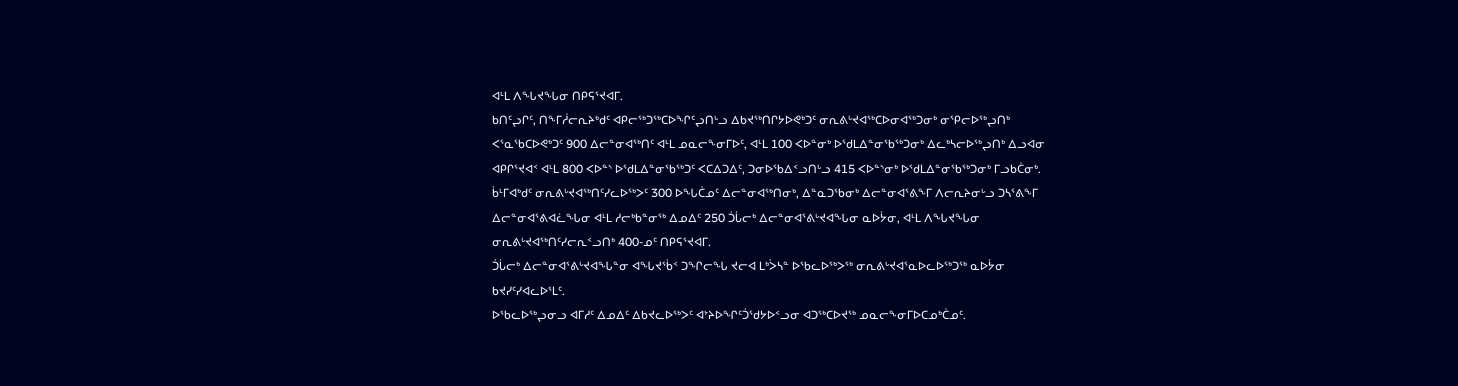ᐊᒻᒪ ᐱᖓᔪᖓᓂ ᑎᑭᕋᕐᔪᐊᒥ.
ᑲᑎᑦᖢᒋᑦ, ᑎᖕᒥᓲᓕᕆᔨᒃᑯᑦ ᐊᑭᓕᖅᑐᖅᑕᐅᖏᑦᖢᑎᒡᓗ ᐃᑲᔪᖅᑎᒋᔭᐅᕙᒃᑐᑦ ᓂᕆᕕᒡᔪᐊᖅᑕᐅᓂᐊᖅᑐᓂᒃ ᓂᕿᓕᐅᖅᖢᑎᒃ ᐸᕐᓇᖃᑕᐅᕙᒃᑐᑦ 900 ᐃᓕᓐᓂᐊᖅᑎᑦ ᐊᒻᒪ ᓄᓇᓕᖕᓂᒥᐅᑦ, ᐊᒻᒪ 100 ᐸᐅᓐᓂᒃ ᐅᖁᒪᐃᓐᓂᖃᖅᑐᓂᒃ ᐃᓚᒃᓴᓕᐅᖅᖢᑎᒃ ᐃᓗᐊᓂ ᐊᑭᒋᕐᔪᐊᑉ ᐊᒻᒪ 800 ᐸᐅᓐᔅ ᐅᖁᒪᐃᓐᓂᖃᖅᑐᑦ ᐸᑕᐃᑐᐃᑦ, ᑐᓂᐅᖃᐃᑉᓗᑎᒡᓗ 415 ᐸᐅᓐᔅᓂᒃ ᐅᖁᒪᐃᓐᓂᖃᖅᑐᓂᒃ ᒥᓗᑲᑖᓂᒃ.
ᑳᒻᒥᐊᒃᑯᑦ ᓂᕆᕕᒡᔪᐊᖅᑎᑦᓯᓚᐅᖅᐳᑦ 300 ᐅᖓᑖᓄᑦ ᐃᓕᓐᓂᐊᖅᑎᓂᒃ, ᐃᓐᓇᑐᖃᓂᒃ ᐃᓕᓐᓂᐊᕐᕕᖕᒥ ᐱᓕᕆᔨᓂᒡᓗ ᑐᓴᕐᕕᖕᒥ ᐃᓕᓐᓂᐊᕐᕕᐊᓛᖓᓂ ᐊᒻᒪ ᓱᓕᒃᑲᓐᓂᖅ ᐃᓄᐃᑦ 250 ᑑᒑᓕᒃ ᐃᓕᓐᓂᐊᕐᕕᒡᔪᐊᖓᓂ ᓇᐅᔮᓂ, ᐊᒻᒪ ᐱᖓᔪᖓᓂ ᓂᕆᕕᒡᔪᐊᖅᑎᑦᓯᓕᕆᑉᓗᑎᒃ 400-ᓄᑦ ᑎᑭᕋᕐᔪᐊᒥ.
ᑑᒑᓕᒃ ᐃᓕᓐᓂᐊᕐᕕᒡᔪᐊᖓᓐᓂ ᐊᖓᔪᖄᑉ ᑐᖏᓕᖓ ᔪᓕᐊ ᒪᒃᐴᓴᓐ ᐅᖃᓚᐅᖅᐳᖅ ᓂᕆᕕᒡᔪᐊᕐᓇᐅᓚᐅᖅᑐᖅ ᓇᐅᔮᓂ ᑲᔪᓯᑦᓯᐊᓚᐅᕐᒪᑦ.
ᐅᖃᓚᐅᖅᖢᓂᓗ ᐊᒥᓱᑦ ᐃᓄᐃᑦ ᐃᑲᔪᓚᐅᖅᐳᑦ ᐊᔾᔨᐅᖏᑦᑑᖁᔭᐅᑉᓗᓂ ᐊᑐᖅᑕᐅᔪᖅ ᓄᓇᓕᖕᓂᒥᐅᑕᓄᒃᑖᓄᑦ.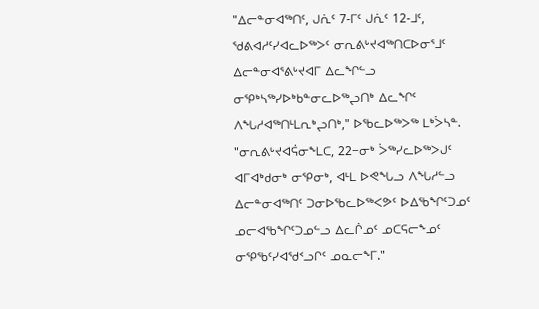"ᐃᓕᓐᓂᐊᖅᑎᑦ, ᒍᕇᑦ 7-ᒥᑦ ᒍᕇᑦ 12-ᒧᑦ, ᖁᕕᐊᓱᑦᓯᐊᓚᐅᖅᐳᑦ ᓂᕆᕕᒡᔪᐊᖅᑎᑕᐅᓂᕐᒧᑦ ᐃᓕᓐᓂᐊᕐᕕᒡᔪᐊᒥ ᐃᓚᖏᓪᓗ ᓂᕿᒃᓴᖅᓯᐅᒃᑲᓐᓂᓚᐅᖅᖢᑎᒃ ᐃᓚᖏᑦ ᐱᖓᓱᐊᖅᑎᒻᒪᕆᒃᖢᑎᒃ," ᐅᖃᓚᐅᖅᐳᖅ ᒪᒃᐴᓴᓐ.
"ᓂᕆᕕᒡᔪᐊᕌᓂᖕᒪᑕ, 22−ᓂᒃ ᐴᖅᓯᓚᐅᖅᐳᒍᑦ ᐊᒥᐊᒃᑯᓂᒃ ᓂᕿᓂᒃ, ᐊᒻᒪ ᐅᕙᖓᓗ ᐱᖓᓱᓪᓗ ᐃᓕᓐᓂᐊᖅᑎᑦ ᑐᓂᐅᖃᓚᐅᖅᐸᕗᑦ ᐅᐃᖃᖏᑦᑐᓄᑦ ᓄᓕᐊᖃᖏᑦᑐᓄᓪᓗ ᐃᓚᒌᓄᑦ ᓄᑕᕋᓕᖕᓄᑦ ᓂᕿᖃᑦᓯᐊᖁᑉᓗᒋᑦ ᓄᓇᓕᖕᒥ."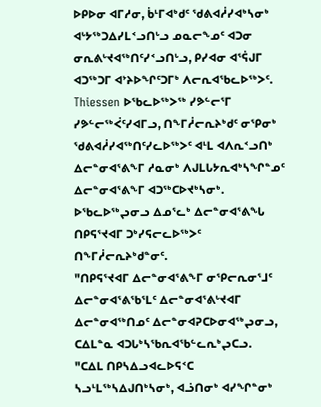ᐅᑭᐅᓂ ᐊᒥᓱᓂ, ᑳᒻᒥᐊᒃᑯᑦ ᖁᕕᐊᓲᓯᐊᒃᓴᓂᒃ ᐊᒡᔭᖅᑐᐃᓯᒪᑉᓗᑎᒡᓗ ᓄᓇᓕᖕᓄᑦ ᐊᑐᓂ ᓂᕆᕕᒡᔪᐊᖅᑎᑦᓯᑉᓗᑎᒡᓗ, ᑭᓯᐊᓂ ᐊᕐᕌᒍᒥ ᐊᑐᖅᑐᒥ ᐊᔾᔨᐅᖏᑦᑐᒥᒃ ᐱᓕᕆᐊᖃᓚᐅᖅᐳᑦ.
Thiessen ᐅᖃᓚᐅᖅᐳᖅ ᓯᕗᓪᓕᕐᒥ ᓯᕗᓪᓕᖅᐹᑦᓯᐊᒥᓗ, ᑎᖕᒥᓲᓕᕆᔨᒃᑯᑦ ᓂᕿᓂᒃ ᖁᕕᐊᓲᓯᐊᖅᑎᑦᓯᓚᐅᖅᐳᑦ ᐊᒻᒪ ᐊᐱᕆᑉᓗᑎᒃ ᐃᓕᓐᓂᐊᕐᕕᖕᒥ ᓱᓇᓂᒃ ᐱᒍᒪᒐᔭᕆᐊᒃᓴᖏᓐᓄᑦ ᐃᓕᓐᓂᐊᕐᕕᖕᒥ ᐊᑐᖅᑕᐅᔪᒃᓴᓂᒃ.
ᐅᖃᓚᐅᖅᖢᓂᓗ ᐃᓄᕐᓚᒃ ᐃᓕᓐᓂᐊᕐᕕᖓ ᑎᑭᕋᕐᔪᐊᒥ ᑐᒃᓯᕋᓕᓚᐅᖅᐳᑦ ᑎᖕᒥᓲᓕᕆᔨᒃᑯᓐᓂᑦ.
"ᑎᑭᕋᕐᔪᐊᒥ ᐃᓕᓐᓂᐊᕐᕕᖕᒥ ᓂᕿᓕᕆᓂᕐᒧᑦ ᐃᓕᓐᓂᐊᕐᕕᖃᕐᒪᑦ ᐃᓕᓐᓂᐊᕐᕕᒡᔪᐊᒥ ᐃᓕᓐᓂᐊᖅᑎᓄᑦ ᐃᓕᓐᓂᐊᕈᑕᐅᓂᐊᖅᖢᓂᓗ, ᑕᐃᒪᓐᓇ ᐊᑐᒐᒃᓴᖃᕆᐊᖃᓪᓚᕆᒃᖢᑕᓗ.
"ᑕᐃᒪ ᑎᑭᓴᐃᓗᐊᓚᐅᕋᑉᑕ ᓴᓗᒻᒪᖅᓴᐃᒍᑎᒃᓴᓂᒃ, ᐊᓘᑎᓂᒃ ᐊᓯᖏᓐᓂᒃ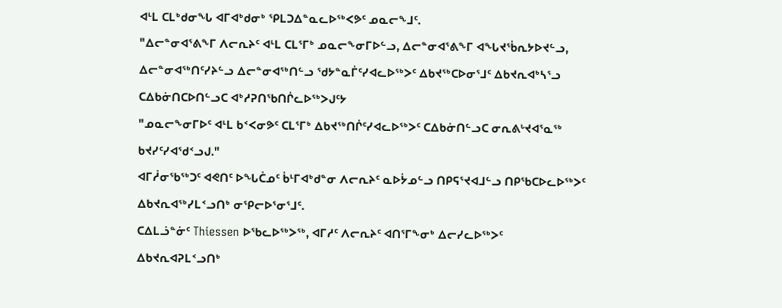ᐊᒻᒪ ᑕᒪᒃᑯᓂᖓ ᐊᒥᐊᒃᑯᓂᒃ ᕿᒪᑐᐃᓐᓇᓚᐅᖅᐸᕗᑦ ᓄᓇᓕᖕᒧᑦ.
"ᐃᓕᓐᓂᐊᕐᕕᖕᒥ ᐱᓕᕆᔨᑦ ᐊᒻᒪ ᑕᒪᕐᒥᒃ ᓄᓇᓕᖕᓂᒥᐅᓪᓗ, ᐃᓕᓐᓂᐊᕐᕕᖕᒥ ᐊᖓᔪᖄᕆᔭᐅᔪᓪᓗ, ᐃᓕᓐᓂᐊᖅᑎᑦᓯᔨᓪᓗ ᐃᓕᓐᓂᐊᖅᑎᓪᓗ ᖁᔭᓐᓇᒦᑦᓯᐊᓚᐅᖅᐳᑦ ᐃᑲᔪᖅᑕᐅᓂᕐᒧᑦ ᐃᑲᔪᕆᐊᒃᓴᕐᓗ ᑕᐃᑲᓃᑎᑕᐅᑎᓪᓗᑕ ᐊᒃᓱᕈᑎᖃᑎᒌᓚᐅᖅᐳᒍᑦᔭ
"ᓄᓇᓕᖕᓂᒥᐅᑦ ᐊᒻᒪ ᑲᑉᐸᓂᕗᑦ ᑕᒪᕐᒥᒃ ᐃᑲᔪᖅᑎᒌᑦᓯᐊᓚᐅᖅᐳᑦ ᑕᐃᑲᓃᑎᓪᓗᑕ ᓂᕆᕕᒡᔪᐊᕐᓇᖅ ᑲᔪᓯᑦᓯᐊᖁᑉᓗᒍ."
ᐊᒥᓲᓂᖃᖅᑐᑦ ᐊᕙᑎᑦ ᐅᖓᑖᓄᑦ ᑳᒻᒥᐊᒃᑯᓐᓂ ᐱᓕᕆᔨᑦ ᓇᐅᔮᓄᓪᓗ ᑎᑭᕋᕐᔪᐊᒧᓪᓗ ᑎᑭᖃᑕᐅᓚᐅᖅᐳᑦ ᐃᑲᔪᕆᐊᖅᓯᒪᑉᓗᑎᒃ ᓂᕿᓕᐅᕐᓂᕐᒧᑦ.
ᑕᐃᒪᓘᓐᓃᑦ Thiessen ᐅᖃᓚᐅᖅᐳᖅ, ᐊᒥᓱᑦ ᐱᓕᕆᔨᑦ ᐊᑎᕐᒥᖕᓂᒃ ᐃᓕᓯᓚᐅᖅᐳᑦ ᐃᑲᔪᕆᐊᕈᒪᑉᓗᑎᒃ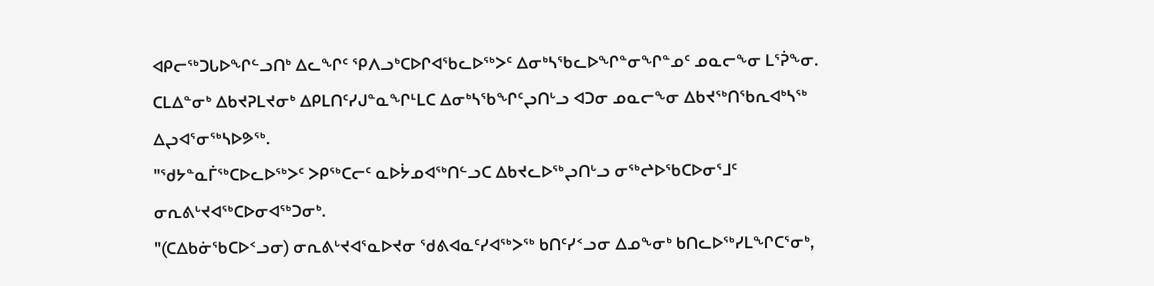ᐊᑭᓕᖅᑐᒐᐅᖏᓪᓗᑎᒃ ᐃᓚᖏᑦ ᕿᐱᓗᒃᑕᐅᒋᐊᖃᓚᐅᖅᐳᑦ ᐃᓂᒃᓴᖃᓚᐅᖏᓐᓂᖏᓐᓄᑦ ᓄᓇᓕᖕᓂ ᒪᕐᕉᖕᓂ.
ᑕᒪᐃᓐᓂᒃ ᐃᑲᔪᕈᒪᔪᓂᒃ ᐃᑭᒪᑎᑦᓯᒍᓐᓇᖏᒻᒪᑕ ᐃᓂᒃᓴᖃᖏᑦᖢᑎᒡᓗ ᐊᑐᓂ ᓄᓇᓕᖕᓂ ᐃᑲᔪᖅᑎᖃᕆᐊᒃᓴᖅ ᐃᖢᐊᕐᓂᖅᓴᐅᕗᖅ.
"ᖁᔭᓐᓇᒦᖅᑕᐅᓚᐅᖅᐳᑦ ᐳᑭᖅᑕᓕᑦ ᓇᐅᔮᓄᐊᖅᑎᓪᓗᑕ ᐃᑲᔪᓚᐅᖅᖢᑎᒡᓗ ᓂᖅᖠᐅᖃᑕᐅᓂᕐᒧᑦ ᓂᕆᕕᒡᔪᐊᖅᑕᐅᓂᐊᖅᑐᓂᒃ.
"(ᑕᐃᑲᓃᖃᑕᐅᑉᓗᓂ) ᓂᕆᕕᒡᔪᐊᕐᓇᐅᔪᓂ ᖁᕕᐊᓇᑦᓯᐊᖅᐳᖅ ᑲᑎᑦᓯᑉᓗᓂ ᐃᓄᖕᓂᒃ ᑲᑎᓚᐅᖅᓯᒪᖏᑕᕐᓂᒃ,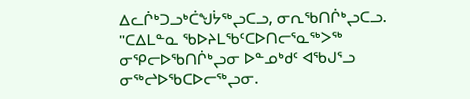ᐃᓚᒌᒃᑐᓗᒃᑖᖑᔮᖅᖢᑕᓗ, ᓂᕆᖃᑎᒌᒃᖢᑕᓗ.
"ᑕᐃᒪᓐᓇ ᖃᐅᔨᒪᖃᑦᑕᐅᑎᓕᕐᓇᖅᐳᖅ ᓂᕿᓕᐅᖃᑎᒌᒃᖢᓂ ᐅᓐᓄᒃᑯᑦ ᐊᖃᒍᕐᓗ ᓂᖅᖠᐅᖃᑕᐅᓕᖅᖢᓂ.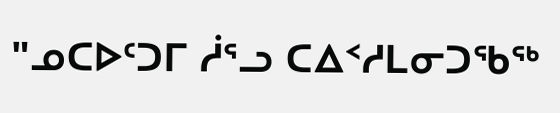"ᓄᑕᐅᑦᑐᒥ ᓲᕐᓗ ᑕᐃᑉᓱᒪᓂᑐᖃᖅ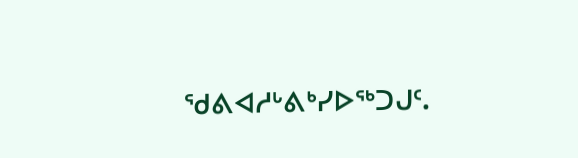ᖁᕕᐊᓱᒡᕕᒃᓯᐅᖅᑐᒍᑦ.